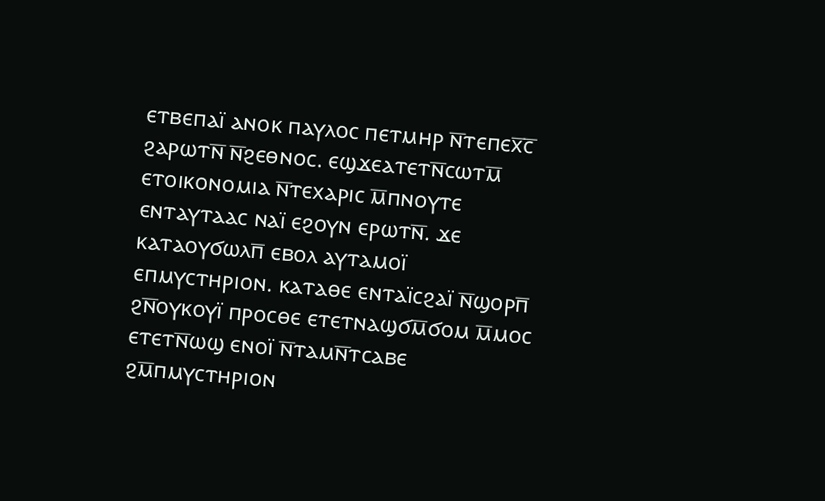ⲉⲧⲃⲉⲡⲁⲓ̈ ⲁⲛⲟⲕ ⲡⲁⲩⲗⲟⲥ ⲡⲉⲧⲙⲏⲣ ⲛ̅ⲧⲉⲡⲉⲭ̅ⲥ̅ ϩⲁⲣⲱⲧⲛ̅ ⲛ̅ϩⲉⲑⲛⲟⲥ. ⲉϣϫⲉⲁⲧⲉⲧⲛ̅ⲥⲱⲧⲙ̅ ⲉⲧⲟⲓⲕⲟⲛⲟⲙⲓⲁ ⲛ̅ⲧⲉⲭⲁⲣⲓⲥ ⲙ̅ⲡⲛⲟⲩⲧⲉ ⲉⲛⲧⲁⲩⲧⲁⲁⲥ ⲛⲁⲓ̈ ⲉϩⲟⲩⲛ ⲉⲣⲱⲧⲛ̅. ϫⲉ ⲕⲁⲧⲁⲟⲩϭⲱⲗⲡ̅ ⲉⲃⲟⲗ ⲁⲩⲧⲁⲙⲟⲓ̈ ⲉⲡⲙⲩⲥⲧⲏⲣⲓⲟⲛ. ⲕⲁⲧⲁⲑⲉ ⲉⲛⲧⲁⲓ̈ⲥϩⲁⲓ̈ ⲛ̅ϣⲟⲣⲡ̅ ϩⲛ̅ⲟⲩⲕⲟⲩⲓ̈ ⲡⲣⲟⲥⲑⲉ ⲉⲧⲉⲧⲛⲁϣϭⲙ̅ϭⲟⲙ ⲙ̅ⲙⲟⲥ ⲉⲧⲉⲧⲛ̅ⲱϣ ⲉⲛⲟⲓ̈ ⲛ̅ⲧⲁⲙⲛ̅ⲧⲥⲁⲃⲉ ϩⲙ̅ⲡⲙⲩⲥⲧⲏⲣⲓⲟⲛ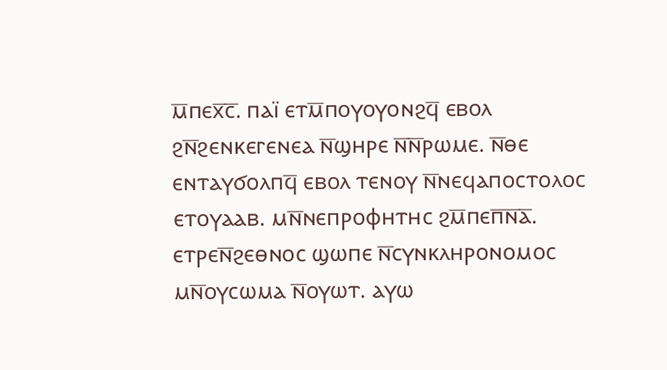ⲙ̅ⲡⲉⲭ̅ⲥ̅. ⲡⲁⲓ̈ ⲉⲧⲙ̅ⲡⲟⲩⲟⲩⲟⲛϩϥ̅ ⲉⲃⲟⲗ ϩⲛ̅ϩⲉⲛⲕⲉⲅⲉⲛⲉⲁ ⲛ̅ϣⲏⲣⲉ ⲛ̅ⲛ̅ⲣⲱⲙⲉ. ⲛ̅ⲑⲉ ⲉⲛⲧⲁⲩϭⲟⲗⲡϥ̅ ⲉⲃⲟⲗ ⲧⲉⲛⲟⲩ ⲛ̅ⲛⲉϥⲁⲡⲟⲥⲧⲟⲗⲟⲥ ⲉⲧⲟⲩⲁⲁⲃ. ⲙⲛ̅ⲛⲉⲡⲣⲟⲫⲏⲧⲏⲥ ϩⲙ̅ⲡⲉⲡ̅ⲛ̅ⲁ̅. ⲉⲧⲣⲉⲛ̅ϩⲉⲑⲛⲟⲥ ϣⲱⲡⲉ ⲛ̅ⲥⲩⲛⲕⲗⲏⲣⲟⲛⲟⲙⲟⲥ ⲙⲛ̅ⲟⲩⲥⲱⲙⲁ ⲛ̅ⲟⲩⲱⲧ. ⲁⲩⲱ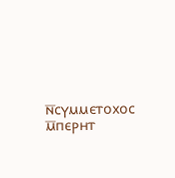ⲛ̅ⲥⲩⲙⲙⲉⲧⲟⲭⲟⲥ ⲙ̅ⲡⲉⲣⲏⲧ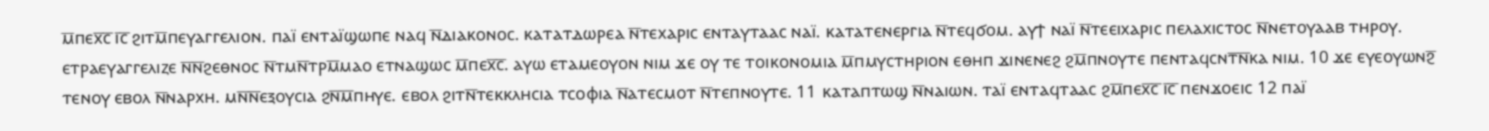ⲙ̅ⲡⲉⲭ̅ⲥ̅ ⲓ̅ⲥ̅ ϩⲓⲧⲙ̅ⲡⲉⲩⲁⲅⲅⲉⲗⲓⲟⲛ. ⲡⲁⲓ̈ ⲉⲛⲧⲁⲓ̈ϣⲱⲡⲉ ⲛⲁϥ ⲛ̅ⲇⲓⲁⲕⲟⲛⲟⲥ. ⲕⲁⲧⲁⲧⲇⲱⲣⲉⲁ ⲛ̅ⲧⲉⲭⲁⲣⲓⲥ ⲉⲛⲧⲁⲩⲧⲁⲁⲥ ⲛⲁⲓ̈. ⲕⲁⲧⲁⲧⲉⲛⲉⲣⲅⲓⲁ ⲛ̅ⲧⲉϥϭⲟⲙ. ⲁⲩϯ ⲛⲁⲓ̈ ⲛ̅ⲧⲉⲉⲓⲭⲁⲣⲓⲥ ⲡⲉⲗⲁⲭⲓⲥⲧⲟⲥ ⲛ̅ⲛⲉⲧⲟⲩⲁⲁⲃ ⲧⲏⲣⲟⲩ. ⲉⲧⲣⲁⲉⲩⲁⲅⲅⲉⲗⲓⲍⲉ ⲛ̅ⲛ̅ϩⲉⲑⲛⲟⲥ ⲛ̅ⲧⲙⲛ̅ⲧⲣⲙ̅ⲙⲁⲟ ⲉⲧⲛⲁϣⲱⲥ ⲙ̅ⲡⲉⲭ̅ⲥ̅. ⲁⲩⲱ ⲉⲧⲁⲙⲉⲟⲩⲟⲛ ⲛⲓⲙ ϫⲉ ⲟⲩ ⲧⲉ ⲧⲟⲓⲕⲟⲛⲟⲙⲓⲁ ⲙ̅ⲡⲙⲩⲥⲧⲏⲣⲓⲟⲛ ⲉⲑⲏⲡ ϫⲓⲛⲉⲛⲉϩ ϩⲙ̅ⲡⲛⲟⲩⲧⲉ ⲡⲉⲛⲧⲁϥⲥⲛⲧ̅ⲛ̅ⲕⲁ ⲛⲓⲙ. 10 ϫⲉ ⲉⲩⲉⲟⲩⲱⲛϩ̅ ⲧⲉⲛⲟⲩ ⲉⲃⲟⲗ ⲛ̅ⲛⲁⲣⲭⲏ. ⲙⲛ̅ⲛ̅ⲉⲝⲟⲩⲥⲓⲁ ϩⲛ̅ⲙ̅ⲡⲏⲩⲉ. ⲉⲃⲟⲗ ϩⲓⲧⲛ̅ⲧⲉⲕⲕⲗⲏⲥⲓⲁ ⲧⲥⲟⲫⲓⲁ ⲛ̅ⲁⲧⲉⲥⲙⲟⲧ ⲛ̅ⲧⲉⲡⲛⲟⲩⲧⲉ. 11 ⲕⲁⲧⲁⲡⲧⲱϣ ⲛ̅ⲛⲁⲓⲱⲛ. ⲧⲁⲓ̈ ⲉⲛⲧⲁϥⲧⲁⲁⲥ ϩⲙ̅ⲡⲉⲭ̅ⲥ̅ ⲓ̅ⲥ̅ ⲡⲉⲛϫⲟⲉⲓⲥ 12 ⲡⲁⲓ̈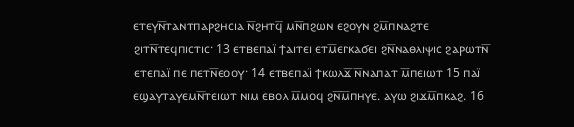ⲉⲧⲉⲩⲛ̅ⲧⲁⲛⲧⲡⲁⲣϩⲏⲥⲓⲁ ⲛ̅ϩⲏⲧϥ̅ ⲙⲛ̅ⲡϩⲱⲛ ⲉϩⲟⲩⲛ ϩⲙ̅ⲡⲛⲁϩⲧⲉ ϩⲓⲧⲛ̅ⲧⲉϥⲡⲓⲥⲧⲓⲥ· 13 ⲉⲧⲃⲉⲡⲁⲓ̈ ϯⲁⲓⲧⲉⲓ ⲉⲧⲙ̅ⲉⲅⲕⲁϭⲉⲓ ϩⲛ̅ⲛⲁⲑⲗⲓⲯⲓⲥ ϩⲁⲣⲱⲧⲛ̅ ⲉⲧⲉⲡⲁⲓ̈ ⲡⲉ ⲡⲉⲧⲛ̅ⲉⲟⲟⲩ· 14 ⲉⲧⲃⲉⲡⲁⲓ̈ ϯⲕⲱⲗϫ̅ ⲛ̅ⲛⲁⲡⲁⲧ ⲙ̅ⲡⲉⲓⲱⲧ 15 ⲡⲁⲓ̈ ⲉϣⲁⲩⲧⲁⲩⲉⲙⲛ̅ⲧⲉⲓⲱⲧ ⲛⲓⲙ ⲉⲃⲟⲗ ⲙ̅ⲙⲟϥ ϩⲛ̅ⲙ̅ⲡⲏⲩⲉ. ⲁⲩⲱ ϩⲓϫⲙ̅ⲡⲕⲁϩ. 16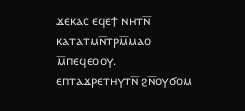ϫⲉⲕⲁⲥ ⲉϥⲉϯ ⲛⲏⲧⲛ̅ ⲕⲁⲧⲁⲧⲙⲛ̅ⲧⲣⲙ̅ⲙⲁⲟ ⲙ̅ⲡⲉϥⲉⲟⲟⲩ. ⲉⲡⲧⲁϫⲣⲉⲧⲏⲩⲧⲛ̅ ϩⲛ̅ⲟⲩϭⲟⲙ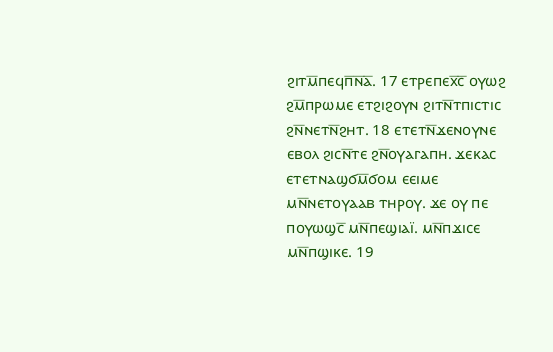ϩⲓⲧⲙ̅ⲡⲉϥⲡ̅ⲛ̅ⲁ̅. 17 ⲉⲧⲣⲉⲡⲉⲭ̅ⲥ̅ ⲟⲩⲱϩ ϩⲙ̅ⲡⲣⲱⲙⲉ ⲉⲧϩⲓϩⲟⲩⲛ ϩⲓⲧⲛ̅ⲧⲡⲓⲥⲧⲓⲥ ϩⲛ̅ⲛⲉⲧⲛ̅ϩⲏⲧ. 18 ⲉⲧⲉⲧⲛ̅ϫⲉⲛⲟⲩⲛⲉ ⲉⲃⲟⲗ ϩⲓⲥⲛ̅ⲧⲉ ϩⲛ̅ⲟⲩⲁⲅⲁⲡⲏ. ϫⲉⲕⲁⲥ ⲉⲧⲉⲧⲛⲁϣϭⲙ̅ϭⲟⲙ ⲉⲉⲓⲙⲉ ⲙⲛ̅ⲛⲉⲧⲟⲩⲁⲁⲃ ⲧⲏⲣⲟⲩ. ϫⲉ ⲟⲩ ⲡⲉ ⲡⲟⲩⲱϣⲥ̅ ⲙⲛ̅ⲡⲉϣⲓⲁⲓ̈. ⲙⲛ̅ⲡϫⲓⲥⲉ ⲙⲛ̅ⲡϣⲓⲕⲉ. 19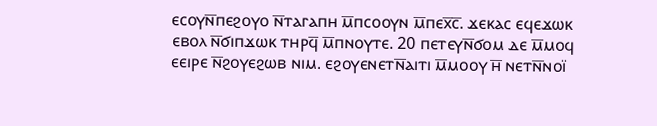ⲉⲥⲟⲩⲛ̅ⲡⲉϩⲟⲩⲟ ⲛ̅ⲧⲁⲅⲁⲡⲏ ⲙ̅ⲡⲥⲟⲟⲩⲛ ⲙ̅ⲡⲉⲭ̅ⲥ̅. ϫⲉⲕⲁⲥ ⲉϥⲉϫⲱⲕ ⲉⲃⲟⲗ ⲛ̅ϭⲓⲡϫⲱⲕ ⲧⲏⲣϥ̅ ⲙ̅ⲡⲛⲟⲩⲧⲉ. 20 ⲡⲉⲧⲉⲩⲛ̅ϭⲟⲙ ⲇⲉ ⲙ̅ⲙⲟϥ ⲉⲉⲓⲣⲉ ⲛ̅ϩⲟⲩⲉϩⲱⲃ ⲛⲓⲙ. ⲉϩⲟⲩⲉⲛⲉⲧⲛ̅ⲁⲓⲧⲓ ⲙ̅ⲙⲟⲟⲩ ⲏ̅ ⲛⲉⲧⲛ̅ⲛⲟⲓ̈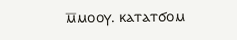ⲙ̅ⲙⲟⲟⲩ. ⲕⲁⲧⲁⲧϭⲟⲙ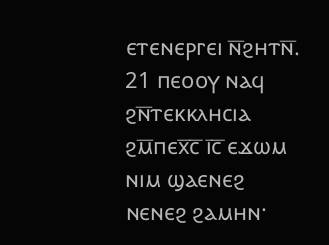ⲉⲧⲉⲛⲉⲣⲅⲉⲓ ⲛ̅ϩⲏⲧⲛ̅. 21 ⲡⲉⲟⲟⲩ ⲛⲁϥ ϩⲛ̅ⲧⲉⲕⲕⲗⲏⲥⲓⲁ ϩⲙ̅ⲡⲉⲭ̅ⲥ̅ ⲓ̅ⲥ̅ ⲉϫⲱⲙ ⲛⲓⲙ ϣⲁⲉⲛⲉϩ ⲛⲉⲛⲉϩ ϩⲁⲙⲏⲛ·